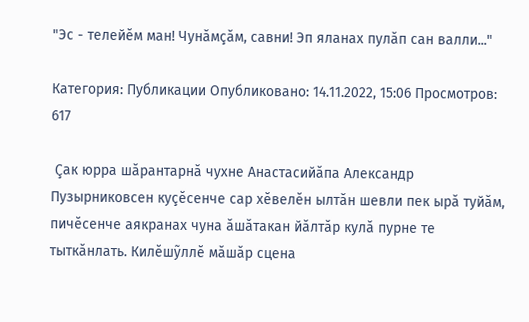"Эс - телейĕм ман! Чунăмçăм, савни! Эп яланах пулăп сан валли..."

Категория: Публикации Опубликовано: 14.11.2022, 15:06 Просмотров: 617

 Çак юрра шăрантарнă чухне Анастасийăпа Александр Пузырниковсен куçĕсенче сар хĕвелĕн ылтăн шевли пек ырă туйăм, пичĕсенче аякранах чуна ăшăтакан йăлтăр кулă пурне те тыткăнлать. Килĕшỹллĕ мăшăр сцена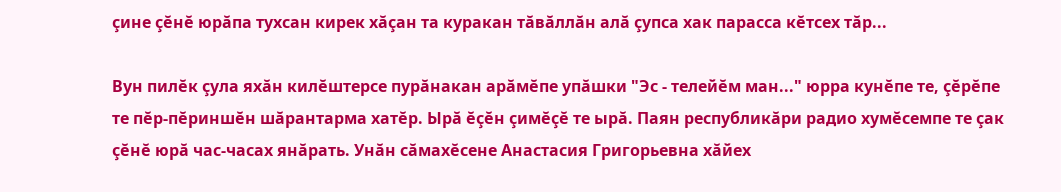çине çĕнĕ юрăпа тухсан кирек хăçан та куракан тăвăллăн алă çупса хак парасса кĕтсех тăр...

Вун пилĕк çула яхăн килĕштерсе пурăнакан арăмĕпе упăшки "Эс - телейĕм ман..." юрра кунĕпе те, çĕрĕпе те пĕр-пĕриншĕн шăрантарма хатĕр. Ырă ĕçĕн çимĕçĕ те ырă. Паян республикăри радио хумĕсемпе те çак çĕнĕ юрă час-часах янăрать. Унăн сăмахĕсене Анастасия Григорьевна хăйех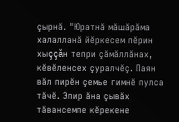çырнă. "Юратнă мăшăрăма халалланă йĕркесем пĕрин хыççăн тепри çăмăллăнах, кĕвĕленсех çуралчĕç. Паян вăл пирĕн çемье гимнĕ пулса тăчĕ. Эпир ăна çывăх тăвансемпе кĕрекене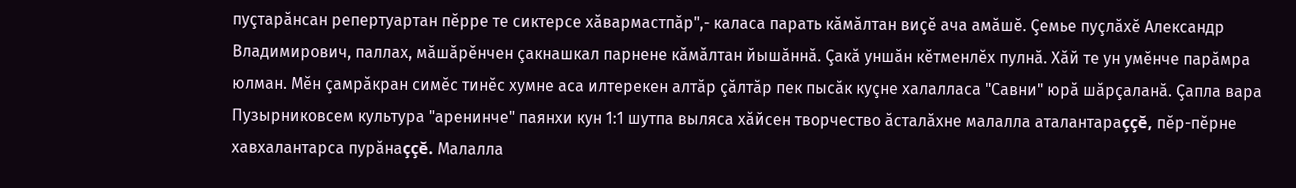пуçтарăнсан репертуартан пĕрре те сиктерсе хăвармастпăр",- каласа парать кăмăлтан виçĕ ача амăшĕ. Çемье пуçлăхĕ Александр Владимирович, паллах, мăшăрĕнчен çакнашкал парнене кăмăлтан йышăннă. Çакă уншăн кĕтменлĕх пулнă. Хăй те ун умĕнче парăмра юлман. Мĕн çамрăкран симĕс тинĕс хумне аса илтерекен алтăр çăлтăр пек пысăк куçне халалласа "Савни" юрă шăрçаланă. Çапла вара Пузырниковсем культура "аренинче" паянхи кун 1:1 шутпа выляса хăйсен творчество ăсталăхне малалла аталантараççĕ, пĕр-пĕрне хавхалантарса пурăнаççĕ. Малалла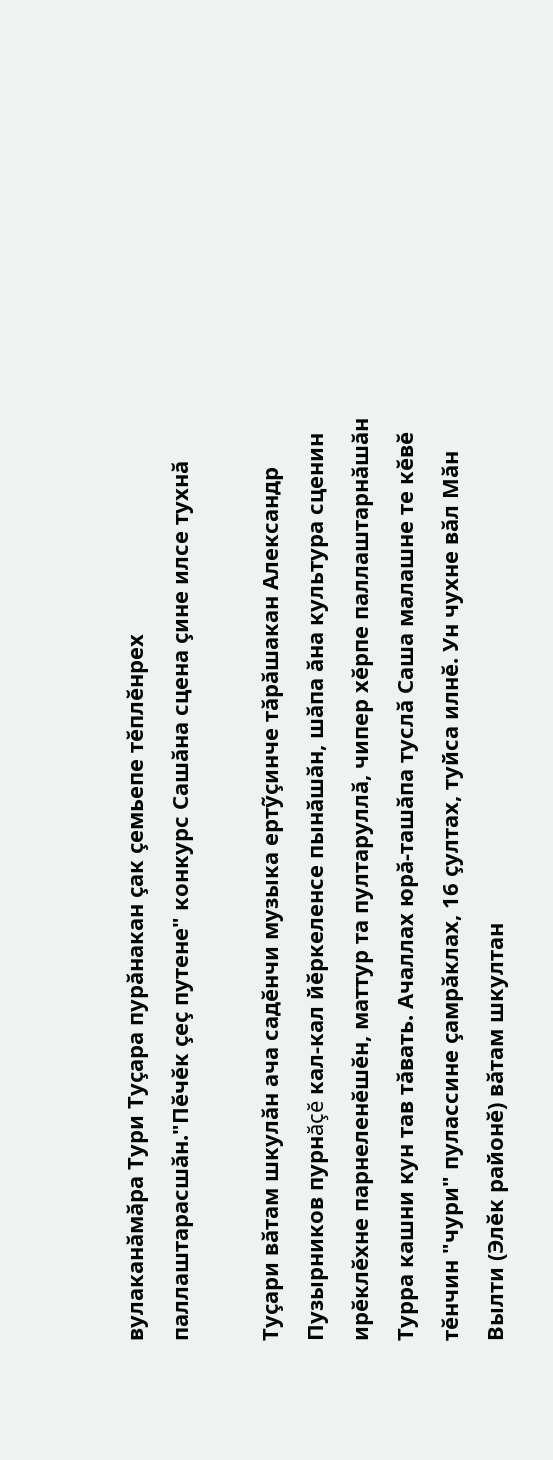вулаканăмăра Тури Туçара пурăнакан çак çемьепе тĕплĕнрех паллаштарасшăн."Пĕчĕк çеç путене" конкурс Сашăна сцена çине илсе тухнă

Туçари вăтам шкулăн ача садĕнчи музыка ертỹçинче тăрăшакан Александр Пузырников пурнăçĕ кал-кал йĕркеленсе пынăшăн, шăпа ăна культура сценин ирĕклĕхне парнеленĕшĕн, маттур та пултаруллă, чипер хĕрпе паллаштарнăшăн Турра кашни кун тав тăвать. Ачаллах юрă-ташăпа туслă Саша малашне те кĕвĕ тĕнчин "чури" пулассине çамрăклах, 16 çултах, туйса илнĕ. Ун чухне вăл Мăн Вылти (Элĕк районĕ) вăтам шкултан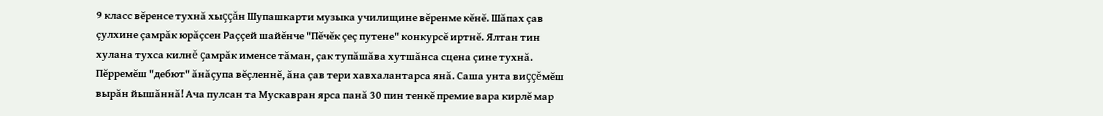9 класс вĕренсе тухнă хыççăн Шупашкарти музыка училищине вĕренме кĕнĕ. Шăпах çав çулхине çамрăк юрăçсен Раççей шайĕнче "Пĕчĕк çеç путене" конкурсĕ иртнĕ. Ялтан тин хулана тухса килнĕ çамрăк именсе тăман, çак тупăшăва хутшăнса сцена çине тухнă. Пĕрремĕш "дебют" ăнăçупа вĕçленнĕ, ăна çав тери хавхалантарса янă. Саша унта виççĕмĕш вырăн йышăннă! Ача пулсан та Мускавран ярса панă 30 пин тенкĕ премие вара кирлĕ мар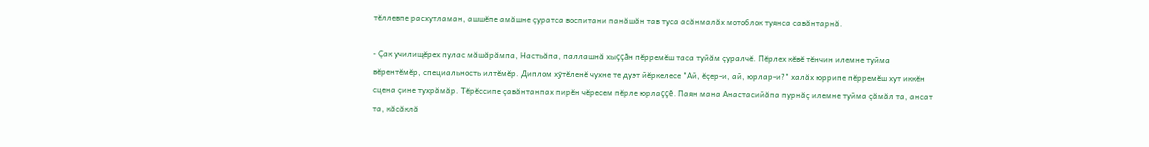тĕллевпе расхутламан, ашшĕпе амăшне çуратса воспитани панăшăн тав туса асăнмалăх мотоблок туянса савăнтарнă.

- Çак училищĕрех пулас мăшăрăмпа, Настьăпа, паллашнă хыççăн пĕрремĕш таса туйăм çуралчĕ. Пĕрлех кĕвĕ тĕнчин илемне туйма вĕрентĕмĕр, специальность илтĕмĕр. Диплом хỹтĕленĕ чухне те дуэт йĕркелесе "Ай, ĕçер-и, ай, юрлар-и?" халăх юррипе пĕрремĕш хут иккĕн сцена çине тухрăмăр. Тĕрĕссипе çавăнтанпах пирĕн чĕресем пĕрле юрлаççĕ. Паян мана Анастасийăпа пурнăç илемне туйма çăмăл та, ансат та, кăсăклă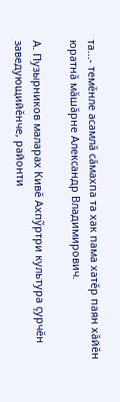та...- темĕнле асамлă сăмахпа та хак пама хатĕр паян хăйĕн юратнă мăшăрне Александр Владимирович.

А. Пузырников маларах Кивĕ Ахпỹртри культура çурчĕн заведующийĕнче, районти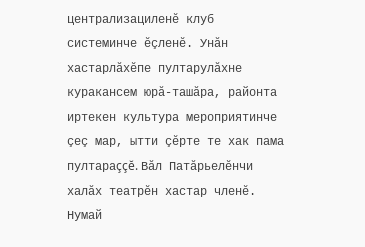централизациленĕ клуб системинче ĕçленĕ. Унăн хастарлăхĕпе пултарулăхне куракансем юрă-ташăра, районта иртекен культура мероприятинче çеç мар, ытти çĕрте те хак пама пултараççĕ. Вăл Патăрьелĕнчи халăх театрĕн хастар членĕ. Нумай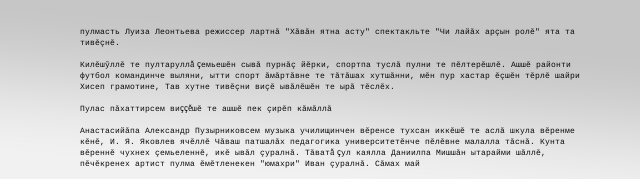пулмасть Луиза Леонтьева режиссер лартнă "Хăвăн ятна асту" спектакльте "Чи лайăх арçын ролĕ" ята та тивĕçнĕ.

Килĕшỹллĕ те пултаруллă çемьешĕн сывă пурнăç йĕрки, спортпа туслă пулни те пĕлтерĕшлĕ. Ашшĕ районти футбол командинче выляни, ытти спорт ăмăртăвне те тăтăшах хутшăнни, мĕн пур хастар ĕçшĕн тĕрлĕ шайри Хисеп грамотине, Тав хутне тивĕçни виçĕ ывăлĕшĕн те ырă тĕслĕх.

Пулас пăхаттирсем виççĕшĕ те ашшĕ пек çирĕп кăмăллă

Анастасийăпа Александр Пузырниковсем музыка училищинчен вĕренсе тухсан иккĕшĕ те аслă шкула вĕренме кĕнĕ, И. Я. Яковлев ячĕллĕ Чăваш патшалăх педагогика университетĕнче пĕлĕвне малалла тăснă. Кунта вĕреннĕ чухнех çемьеленнĕ, икĕ ывăл çуралнă. Тăватă çул каялла Даниилпа Мишшăн ытарайми шăллĕ, пĕчĕкренех артист пулма ĕмĕтленекен "юмахри" Иван çуралнă. Сăмах май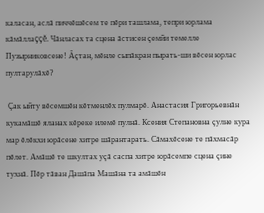каласан, аслă пиччĕшĕсем те пĕри ташлама, тепри юрлама кăмăллаççĕ. Чăнласах та сцена ăстисен çемйи темелле Пузырниковсене! Ăçтан, мĕнле сыпăкран пырать-ши вĕсен юрлас пултарулăхĕ?

 Çак ыйту вĕсемшĕн кĕтменлĕх пулмарĕ. Анастасия Григорьевнăн кукамăшĕ яланах кĕреке илемĕ пулнă. Ксения Степановна çулне кура мар ĕлĕкхи юрăсене хитре шăрантарать. Сăмахĕсене те пăхмасăр пĕлет. Амăшĕ те шкултах уçă саспа хитре юрăсемпе сцена çине тухнă. Пĕр тăван Дашăпа Машăна та амăшĕн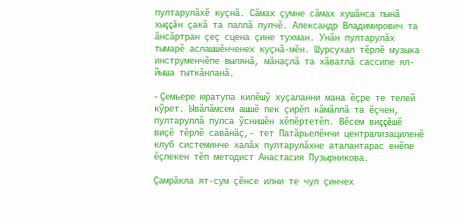пултарулăхĕ куçнă. Сăмах çумне сăмах хушăнса пынă хыççăн çакă та паллă пулчĕ. Александр Владимирович та ăнсăртран çеç сцена çине тухман. Унăн пултарулăх тымарĕ аслашшĕнченех куçнă-мĕн. Шурсухал тĕрлĕ музыка инструменчĕпе вылянă, мăнаçлă та хăватлă сассипе ял-йыша тыткăнланă.

- Çемьере юратупа килĕшỹ хуçаланни мана ĕçре те телей кỹрет. Ывăлăмсем ашшĕ пек çирĕп кăмăллă та ĕçчен, пултаруллă пулса ỹснишĕн хĕпĕртетĕп. Вĕсем виççĕшĕ виçĕ тĕрлĕ савăнăç,- тет Патăрьелĕнчи централизациленĕ клуб системинче халăх пултарулăхне аталантарас енĕпе ĕçлекен тĕп методист Анастасия Пузырникова.

Çамрăкла ят-сум çĕнсе илни те чул çинчех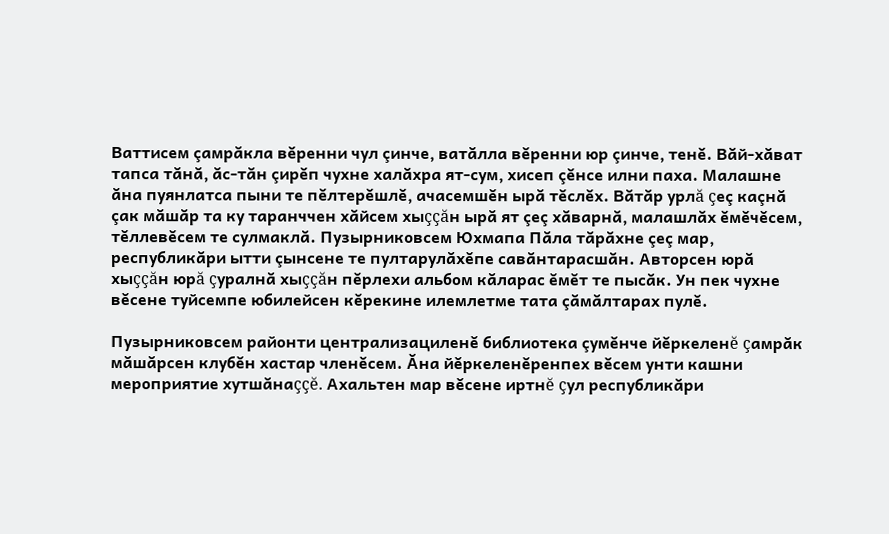Ваттисем çамрăкла вĕренни чул çинче, ватăлла вĕренни юр çинче, тенĕ. Вăй-хăват тапса тăнă, ăс-тăн çирĕп чухне халăхра ят-сум, хисеп çĕнсе илни паха. Малашне ăна пуянлатса пыни те пĕлтерĕшлĕ, ачасемшĕн ырă тĕслĕх. Вăтăр урлă çеç каçнă çак мăшăр та ку таранччен хăйсем хыççăн ырă ят çеç хăварнă, малашлăх ĕмĕчĕсем, тĕллевĕсем те сулмаклă. Пузырниковсем Юхмапа Пăла тăрăхне çеç мар, республикăри ытти çынсене те пултарулăхĕпе савăнтарасшăн. Авторсен юрă хыççăн юрă çуралнă хыççăн пĕрлехи альбом кăларас ĕмĕт те пысăк. Ун пек чухне вĕсене туйсемпе юбилейсен кĕрекине илемлетме тата çăмăлтарах пулĕ.

Пузырниковсем районти централизациленĕ библиотека çумĕнче йĕркеленĕ çамрăк мăшăрсен клубĕн хастар членĕсем. Ăна йĕркеленĕренпех вĕсем унти кашни мероприятие хутшăнаççĕ. Ахальтен мар вĕсене иртнĕ çул республикăри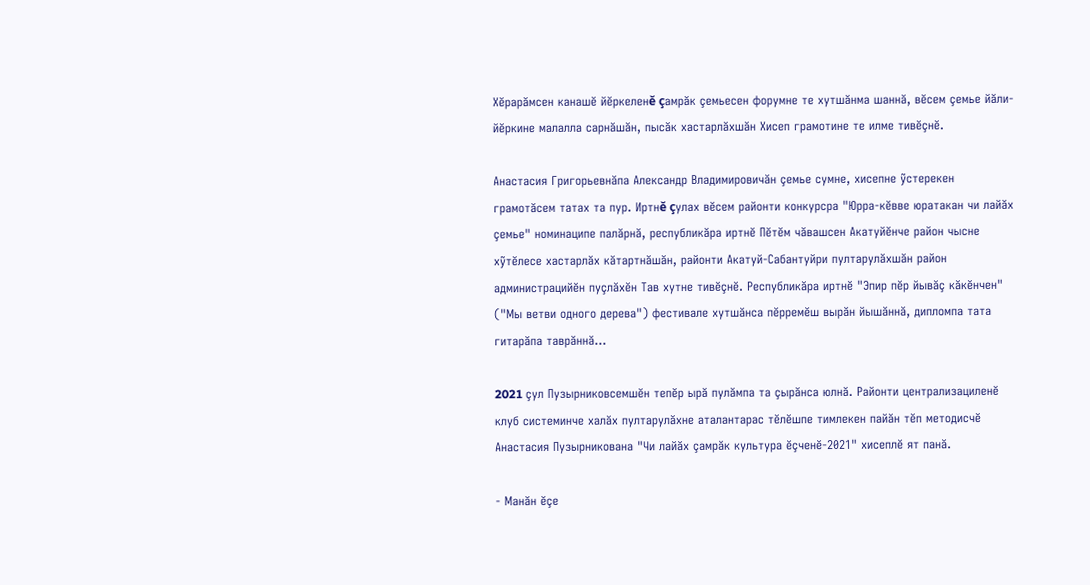Хĕрарăмсен канашĕ йĕркеленĕ çамрăк çемьесен форумне те хутшăнма шаннă, вĕсем çемье йăли-йĕркине малалла сарнăшăн, пысăк хастарлăхшăн Хисеп грамотине те илме тивĕçнĕ.

Анастасия Григорьевнăпа Александр Владимировичăн çемье сумне, хисепне ỹстерекен грамотăсем татах та пур. Иртнĕ çулах вĕсем районти конкурсра "Юрра-кĕвве юратакан чи лайăх çемье" номинаципе палăрнă, республикăра иртнĕ Пĕтĕм чăвашсен Акатуйĕнче район чысне хỹтĕлесе хастарлăх кăтартнăшăн, районти Акатуй-Сабантуйри пултарулăхшăн район администрацийĕн пуçлăхĕн Тав хутне тивĕçнĕ. Республикăра иртнĕ "Эпир пĕр йывăç кăкĕнчен" ("Мы ветви одного дерева") фестивале хутшăнса пĕрремĕш вырăн йышăннă, дипломпа тата гитарăпа таврăннă...

2021 çул Пузырниковсемшĕн тепĕр ырă пулăмпа та çырăнса юлнă. Районти централизациленĕ клуб системинче халăх пултарулăхне аталантарас тĕлĕшпе тимлекен пайăн тĕп методисчĕ Анастасия Пузырникована "Чи лайăх çамрăк культура ĕçченĕ-2021" хисеплĕ ят панă.

- Манăн ĕçе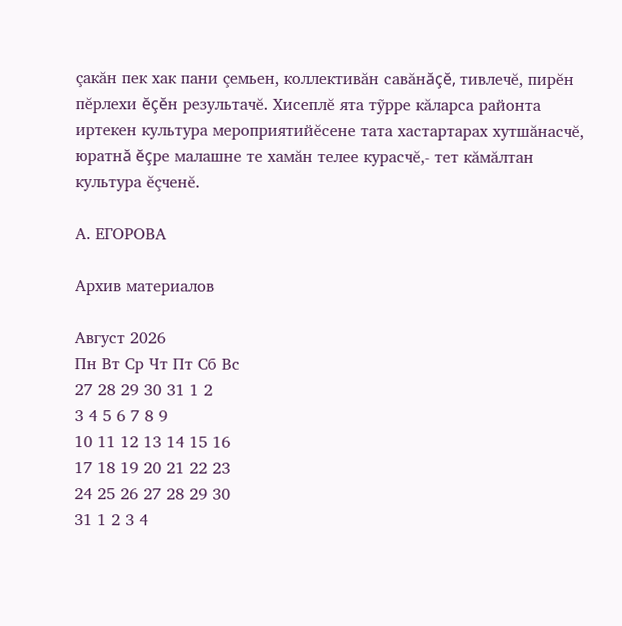çакăн пек хак пани çемьен, коллективăн савăнăçĕ, тивлечĕ, пирĕн пĕрлехи ĕçĕн результачĕ. Хисеплĕ ята тỹрре кăларса районта иртекен культура мероприятийĕсене тата хастартарах хутшăнасчĕ, юратнă ĕçре малашне те хамăн телее курасчĕ,- тет кăмăлтан культура ĕçченĕ.

А. ЕГОРОВА

Архив материалов

Август 2026
Пн Вт Ср Чт Пт Сб Вс
27 28 29 30 31 1 2
3 4 5 6 7 8 9
10 11 12 13 14 15 16
17 18 19 20 21 22 23
24 25 26 27 28 29 30
31 1 2 3 4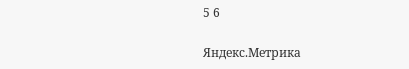5 6

Яндекс.Метрика